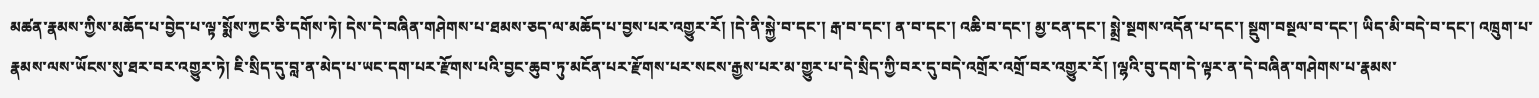མཚན་རྣམས་ཀྱིས་མཆོད་པ་བྱེད་པ་ལྟ་སྨོས་ཀྱང་ཅི་དགོས་ཏེ། དེས་དེ་བཞིན་གཤེགས་པ་ཐམས་ཅད་ལ་མཆོད་པ་བྱས་པར་འགྱུར་རོ། །དེ་ནི་སྐྱེ་བ་དང་། རྒ་བ་དང་། ན་བ་དང་། འཆི་བ་དང་། མྱ་ངན་དང་། སྨྲེ་སྔགས་འདོན་པ་དང་། སྡུག་བསྔལ་བ་དང་། ཡིད་མི་བདེ་བ་དང་། འཁྲུག་པ་རྣམས་ལས་ཡོངས་སུ་ཐར་བར་འགྱུར་ཏེ། ཇི་སྲིད་དུ་བླ་ན་མེད་པ་ཡང་དག་པར་རྫོགས་པའི་བྱང་ཆུབ་ཏུ་མངོན་པར་རྫོགས་པར་སངས་རྒྱས་པར་མ་གྱུར་པ་དེ་སྲིད་ཀྱི་བར་དུ་བདེ་འགྲོར་འགྲོ་བར་འགྱུར་རོ། །ལྷའི་བུ་དག་དེ་ལྟར་ན་དེ་བཞིན་གཤེགས་པ་རྣམས་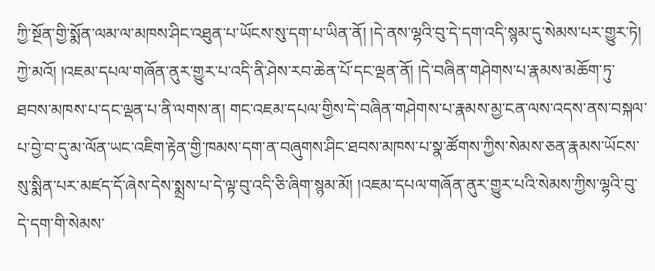ཀྱི་སྔོན་གྱི་སྨོན་ལམ་ལ་མཁས་ཤིང་འཐུན་པ་ཡོངས་སུ་དག་པ་ཡིན་ནོ། །དེ་ནས་ལྷའི་བུ་དེ་དག་འདི་སྙམ་དུ་སེམས་པར་གྱུར་ཏེ། ཀྱེ་མའོ། །འཇམ་དཔལ་གཞོན་ནུར་གྱུར་པ་འདི་ནི་ཤེས་རབ་ཆེན་པོ་དང་ལྡན་ནོ། །དེ་བཞིན་གཤེགས་པ་རྣམས་མཆོག་ཏུ་ཐབས་མཁས་པ་དང་ལྡན་པ་ནི་ལགས་ན། གང་འཇམ་དཔལ་གྱིས་དེ་བཞིན་གཤེགས་པ་རྣམས་མྱ་ངན་ལས་འདས་ནས་བསྐལ་པ་བྱེ་བ་དུ་མ་ལོན་ཡང་འཇིག་རྟེན་གྱི་ཁམས་དག་ན་བཞུགས་ཤིང་ཐབས་མཁས་པ་སྣ་ཚོགས་ཀྱིས་སེམས་ཅན་རྣམས་ཡོངས་སུ་སྨིན་པར་མཛད་དོ་ཞེས་དེས་སྨྲས་པ་དེ་ལྟ་བུ་འདི་ཅི་ཞིག་སྙམ་མོ། །འཇམ་དཔལ་གཞོན་ནུར་གྱུར་པའི་སེམས་ཀྱིས་ལྷའི་བུ་དེ་དག་གི་སེམས་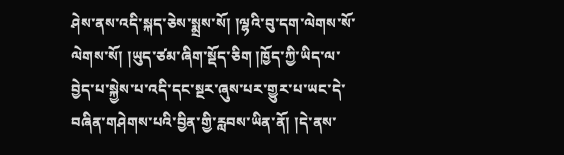ཤེས་ནས་འདི་སྐད་ཅེས་སྨྲས་སོ། །ལྷའི་བུ་དག་ལེགས་སོ་ལེགས་སོ། །ཡུད་ཙམ་ཞིག་སྡོད་ཅིག །ཁྱོད་ཀྱི་ཡིད་ལ་བྱེད་པ་སྐྱེས་པ་འདི་དང་སྔར་ཞུས་པར་གྱུར་པ་ཡང་དེ་བཞིན་གཤེགས་པའི་བྱིན་གྱི་རླབས་ཡིན་ནོ། །དེ་ནས་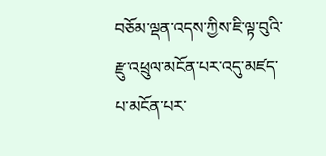བཅོམ་ལྡན་འདས་ཀྱིས་ཇི་ལྟ་བུའི་རྫུ་འཕྲུལ་མངོན་པར་འདུ་མཛད་པ་མངོན་པར་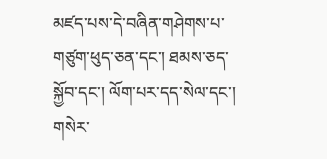མཛད་པས་དེ་བཞིན་གཤེགས་པ་གཙུག་ཕུད་ཅན་དང་། ཐམས་ཅད་སྐྱོབ་དང་། ལོག་པར་དད་སེལ་དང་། གསེར་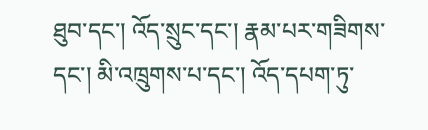ཐུབ་དང་། འོད་སྲུང་དང་། རྣམ་པར་གཟིགས་དང་། མི་འཁྲུགས་པ་དང་། འོད་དཔག་ཏུ་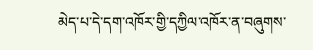མེད་པ་དེ་དག་འཁོར་གྱི་དཀྱིལ་འཁོར་ན་བཞུགས་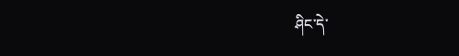ཤིང་དེ་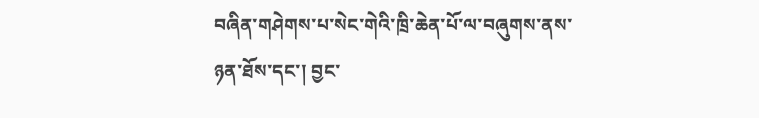བཞིན་གཤེགས་པ་སེང་གེའི་ཁྲི་ཆེན་པོ་ལ་བཞུགས་ནས་ཉན་ཐོས་དང་། བྱང་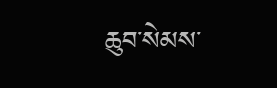ཆུབ་སེམས་